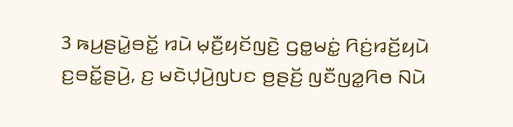3 ꤒꤣ꤬ꤔꤣꤧ꤭ꤋꤢꤩ꤭ ꤙꤣꤧ ꤗ꤫ꤢꤪ꤬ꤟꤢꤩꤜꤢꤧ꤬ ꤞꤥ꤭ꤗꤢꤦ꤭ ꤖꤢꤦ꤬ꤙꤢꤩ꤬ꤟꤣꤧ ꤢ꤬ꤋꤢꤩ꤭ꤔꤣꤧ꤬, ꤢ꤬ ꤗꤢꤧꤓ꤫ꤣꤧ꤬ꤜꤝꤢ ꤥ꤬ꤔꤢꤩ꤬ ꤜꤢꤪꤜꤤ꤭ꤖꤥ ꤡꤣꤧ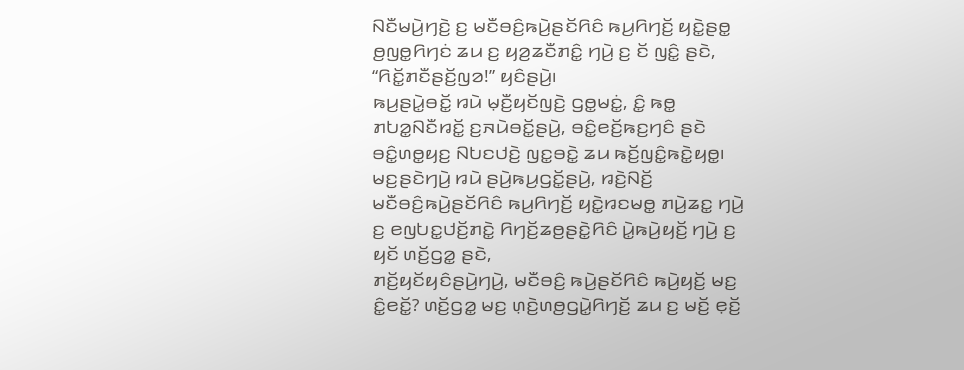ꤡꤢꤪꤗꤣꤧ꤬ꤚꤢꤧ꤬ ꤢ꤬ ꤗꤢꤪꤋꤢꤨ꤬ꤒꤣꤧ꤬ꤔꤢꤩꤖꤢꤨ ꤒꤣ꤬ꤖꤚꤢꤩ꤬ ꤟꤢꤧ꤭ꤔꤥ꤭ ꤥ꤬ꤜꤥ꤭ꤖꤚꤢꤦ ꤘꤣ ꤢ꤬ ꤟꤤ꤬ꤘꤢꤪꤊꤢꤨ꤭ ꤚꤣꤧ꤬ ꤢ꤬ ꤢꤩ ꤜꤢꤨ꤭ ꤔꤢꤧ, “ꤖꤢꤩ꤭ꤊꤢꤪꤔꤢꤩ꤬ꤜꤤ!” ꤟꤢꤨꤔꤣꤧ꤬꤯
ꤒꤣ꤬ꤔꤣꤧ꤭ꤋꤢꤩ꤭ ꤙꤣꤧ ꤗ꤫ꤢꤪ꤬ꤟꤢꤩꤜꤢꤧ꤬ ꤞꤥ꤭ꤗꤢꤦ꤭, ꤢꤨ꤭ ꤒꤥ꤭ ꤊꤝꤤ꤭ꤡꤢꤪꤙꤢꤩ꤭ ꤢ꤬ꤏꤣꤧꤋꤢꤩ꤭ꤔꤣꤧ꤬, ꤋꤢꤨ꤭ꤕꤢꤩ꤬ꤒꤢ꤬ꤚꤢꤨ ꤔꤢꤧ ꤋꤢꤨ꤭ꤛꤥ꤭ꤟꤢ꤬ ꤡꤝꤢꤓꤢꤧ꤬ ꤜꤢ꤭ꤋꤢꤧ꤭ ꤘꤣ ꤒꤢꤩ꤬ꤜꤢꤨ꤭ꤒꤢꤧ꤭ꤟꤥ꤭꤯
ꤗꤢ꤬ꤔꤢꤧꤚꤣꤧ꤬ ꤙꤣꤧ ꤔꤣꤧ꤬ꤒꤣ꤬ꤞꤢꤩ꤭ꤔꤣꤧ꤬, ꤙꤢꤧ꤬ꤡꤢꤩ꤬ ꤗꤢꤪꤋꤢꤨ꤬ꤒꤣꤧ꤬ꤔꤢꤩꤖꤢꤨ ꤒꤣ꤬ꤖꤚꤢꤩ꤬ ꤟꤢꤧ꤭ꤙꤢꤗꤥ꤭ ꤊꤣꤧ꤬ꤘꤢ꤭ ꤚꤣꤧ꤬ ꤢ꤬ ꤕꤜꤝꤢ꤭ꤓꤢꤩ꤬ꤊꤢꤧ꤭ ꤖꤚꤢꤩ꤬ꤘꤥ꤬ꤔꤢꤧ꤭ꤖꤢꤨ ꤣꤧ꤭ꤒꤣꤧ꤬ꤟꤢꤩ꤬ ꤚꤣꤧ꤬ ꤢ꤬ ꤟꤢꤩ ꤛꤢꤩ꤬ꤞꤤ꤭ ꤔꤢꤧ,
ꤊꤢꤩ꤬ꤟꤢꤩꤟꤢꤨꤔꤣꤧ꤬ꤚꤣꤧ꤬, ꤗꤢꤪꤋꤢꤨ꤬ ꤒꤣꤧ꤬ꤔꤢꤩꤖꤢꤨ ꤒꤣꤧ꤬ꤟꤢꤩ꤬ ꤗꤢ꤬ ꤢꤨ꤭ꤕꤢꤩ꤭? ꤛꤢꤩ꤬ꤞꤤ꤭ ꤗꤢ꤬ ꤛ꤫ꤢꤧ꤬ꤛꤥ꤬ꤞꤣꤧ꤭ꤖꤚꤢꤩ꤬ ꤘꤣ ꤢ꤬ ꤗꤢꤩ꤬ ꤕ꤫ꤢꤩ꤬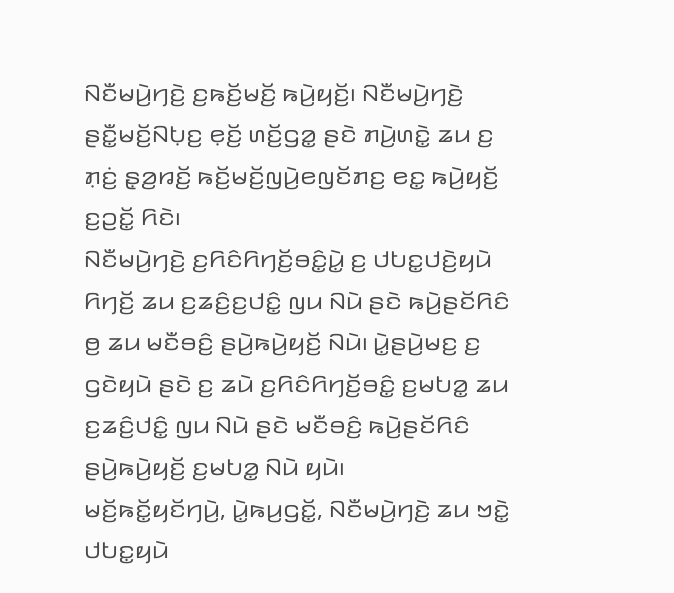ꤡꤢꤪꤗꤣꤧ꤬ꤚꤢꤧ꤬ ꤢ꤬ꤒꤢꤩ꤬ꤗꤢꤩ꤬ ꤒꤣꤧ꤬ꤟꤢꤩ꤬꤯ ꤡꤢꤪꤗꤣꤧ꤬ꤚꤢꤧ꤬ ꤔꤢꤪ꤭ꤗꤢꤩ꤬ꤡꤝ꤫ꤢ꤬ ꤕ꤫ꤢꤩ꤬ ꤛꤢꤩ꤬ꤞꤤ꤭ ꤔꤢꤧ ꤊꤣꤧ꤬ꤛꤢꤧ꤭ ꤘꤣ ꤢ꤬ ꤊ꤫ꤢꤦ꤬ ꤔ꤫ꤤ꤬ꤙꤢꤩ꤬ ꤒꤢꤩ꤬ꤗꤢꤩ꤬ꤜꤣꤧ꤬ꤕꤜꤢꤩꤊꤢ꤬ ꤕꤢ꤭ ꤒꤣꤧ꤬ꤟꤢꤩ꤬ ꤢ꤬ꤑꤢꤩ꤭ ꤖꤢꤧ꤯
ꤡꤢꤪꤗꤣꤧ꤬ꤚꤢꤧ꤬ ꤢ꤬ꤖꤢꤨꤖꤚꤢꤩ꤬ꤋꤢꤨ꤭ꤣꤧ꤭ ꤢ꤬ ꤓꤝꤢ꤭ꤓꤢꤧ꤬ꤟꤣꤧ ꤖꤚꤢꤩ꤬ ꤘꤣ ꤢ꤬ꤘꤢꤨ꤬ꤢ꤬ꤓꤢꤨ꤭ ꤜꤣ ꤡꤣꤧ ꤔꤢꤧ ꤒꤣꤧ꤬ꤔꤢꤩꤖꤢꤨ ꤥ꤬ ꤘꤣ ꤗꤢꤪꤋꤢꤨ꤬ ꤔꤣꤧ꤬ꤒꤣꤧ꤬ꤟꤢꤩ꤬ ꤡꤣꤧ꤯ ꤣꤧ꤭ꤔꤣꤧ꤬ꤗꤢ꤬ ꤢ꤬ ꤞꤢꤧꤟꤣꤧ ꤔꤢꤧ ꤢ꤬ ꤘꤣꤧ ꤢ꤬ꤖꤢꤨꤖꤚꤢꤩ꤬ꤋꤢꤨ꤭ ꤢ꤬ꤗꤝꤤ꤭ ꤘꤣ ꤢ꤬ꤘꤢꤨ꤬ꤓꤢꤨ꤭ ꤜꤣ ꤡꤣꤧ ꤔꤢꤧ ꤗꤢꤪꤋꤢꤨ꤬ ꤒꤣꤧ꤬ꤔꤢꤩꤖꤢꤨ ꤔꤣꤧ꤬ꤒꤣꤧ꤬ꤟꤢꤩ꤬ ꤢ꤬ꤗꤝꤤ꤭ ꤡꤣꤧ ꤟꤣꤧ꤯
ꤗꤢꤩ꤬ꤒꤢꤩ꤭ꤟꤢꤩꤚꤣꤧ꤬, ꤣꤧ꤭ꤒꤣ꤬ꤞꤢꤩ꤭, ꤡꤢꤪꤗꤣꤧ꤬ꤚꤢꤧ꤬ ꤘꤣ ꤠꤢꤧ꤭ ꤓꤝꤢ꤭ꤟꤣꤧ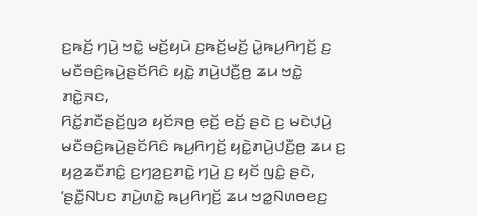ꤢ꤬ꤒꤢꤩ꤬ ꤚꤣꤧ꤬ ꤠꤢꤧ꤭ ꤗꤢꤩ꤬ꤟꤣꤧ ꤢ꤬ꤒꤢꤩ꤬ꤗꤢꤩ꤬ ꤣꤧ꤭ꤒꤣ꤬ꤖꤚꤢꤩ꤬ ꤢ꤬ ꤗꤢꤪꤋꤢꤨ꤬ꤒꤣꤧ꤬ꤔꤢꤩꤖꤢꤨ ꤟꤢꤧ꤭ ꤊꤣꤧ꤬ꤓꤢꤪ꤬ꤥ꤬ ꤘꤣ ꤠꤢꤧ꤭ ꤊꤢꤧ꤭ꤏꤢ,
ꤖꤢꤩ꤭ꤊꤢꤪꤔꤢꤩ꤬ꤜꤤ ꤟꤢꤩꤏꤥ꤬ ꤕ꤫ꤢꤩ꤬ ꤕꤢꤩ꤬ ꤔꤢꤧ ꤢ꤬ ꤗꤢꤧꤓ꤫ꤣꤧ꤬ ꤗꤢꤪꤋꤢꤨ꤬ꤒꤣꤧ꤬ꤔꤢꤩꤖꤢꤨ ꤒꤣ꤬ꤖꤚꤢꤩ꤬ ꤟꤢꤧ꤭ꤊꤣꤧ꤬ꤓꤢꤪ꤬ꤥ꤬ ꤘꤣ ꤢ꤬ ꤟꤤ꤬ꤘꤢꤪꤊꤢꤨ꤭ ꤢ꤬ꤚꤤ꤬ꤢ꤬ꤊꤢꤧ꤭ ꤚꤣꤧ꤬ ꤢ꤬ ꤟꤢꤩ ꤜꤢꤨ꤭ ꤔꤢꤧ, ‘ꤔꤢꤪ꤭ꤡꤝꤢ ꤊꤣꤧ꤬ꤛꤢꤧ꤭ ꤒꤣ꤬ꤖꤚꤢꤩ꤬ ꤘꤣ ꤠꤤ꤭ꤡꤛꤥꤕꤢ꤬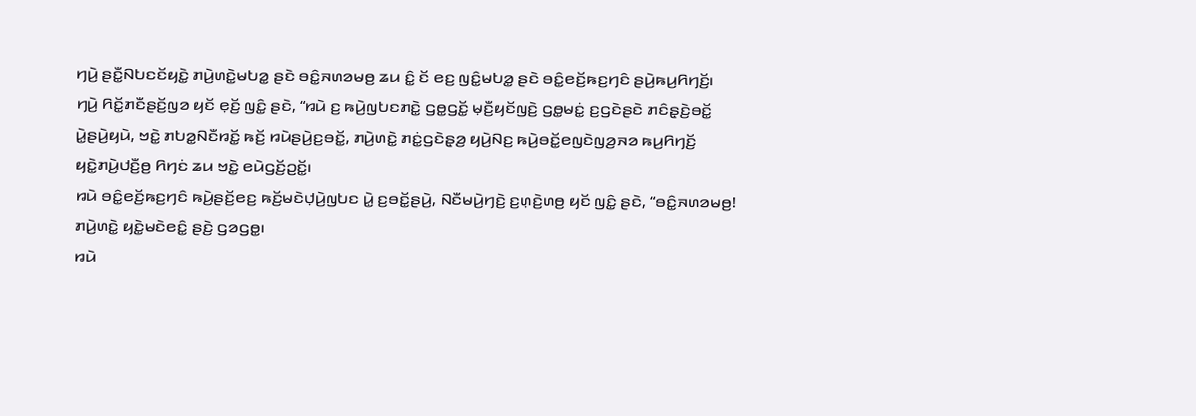ꤚꤣꤧ꤬ ꤔꤢꤪ꤭ꤡꤝꤢꤢꤩꤟꤢꤧ꤭ ꤊꤣꤧ꤬ꤛꤢꤧ꤭ꤗꤝꤤ꤭ ꤔꤢꤧ ꤋꤢꤨ꤭ꤏꤛꤤꤗꤥ꤬ ꤘꤣ ꤢꤨ꤭ ꤢꤩ ꤕꤢ꤬ ꤜꤢꤨ꤭ꤗꤝꤤ꤭ ꤔꤢꤧ ꤋꤢꤨ꤭ꤕꤢꤩ꤬ꤒꤢ꤬ꤚꤢꤨ ꤔꤣꤧ꤬ꤒꤣ꤬ꤖꤚꤢꤩ꤬꤯
ꤚꤣꤧ꤬ ꤖꤢꤩ꤭ꤊꤢꤪꤔꤢꤩ꤬ꤜꤤ ꤟꤢꤩ ꤕ꤫ꤢꤩ꤬ ꤜꤢꤨ꤭ ꤔꤢꤧ, “ꤙꤣꤧ ꤢ꤬ ꤒꤣꤧ꤬ꤜꤝꤢꤊꤢꤧ꤭ ꤞꤥ꤭ꤞꤢꤩ꤭ ꤗ꤫ꤢꤪ꤬ꤟꤢꤩꤜꤢꤧ꤬ ꤞꤥ꤭ꤗꤢꤦ꤭ ꤢ꤬ꤞꤢꤧꤔꤢꤧ ꤊꤢꤨꤔ꤫ꤢꤧ꤬ꤋꤢꤩ꤭ ꤣꤧ꤭ꤔꤣꤧ꤬ꤟꤣꤧ, ꤠꤢꤧ꤭ ꤊꤝꤤ꤭ꤡꤢꤪꤙꤢꤩ꤭ ꤒꤢꤩ꤬ ꤙꤣꤧꤔꤣꤧ꤬ꤢ꤬ꤋꤢꤩ꤭, ꤊꤣꤧ꤬ꤛꤢꤧ꤭ ꤊꤢꤦ꤭ꤞꤢꤧꤔ꤫ꤤ꤬ ꤟꤣꤧ꤬ꤡꤢ꤬ ꤒꤣꤧ꤬ꤋꤢꤩ꤭ꤕꤜꤢꤧꤜꤤ꤬ꤏꤤ ꤒꤣ꤬ꤖꤚꤢꤩ꤬ ꤟꤢꤧ꤭ꤊꤣꤧ꤬ꤓꤢꤪ꤬ꤥ꤬ ꤖꤚꤢꤦ ꤘꤣ ꤠꤢꤧ꤭ ꤕꤣꤧꤞꤢꤩ꤬ꤑꤢꤩ꤭꤯
ꤙꤣꤧ ꤋꤢꤨ꤭ꤕꤢꤩ꤬ꤒꤢ꤬ꤚꤢꤨ ꤒꤣꤧ꤬ꤔꤢꤩ꤬ꤕꤢ꤬ ꤒꤢꤩ꤬ꤗꤢꤧꤓ꤫ꤣꤧ꤬ꤜꤝꤢ ꤣꤧ꤭ ꤢ꤬ꤋꤢꤩ꤭ꤔꤣꤧ꤬, ꤡꤢꤪꤗꤣꤧ꤬ꤚꤢꤧ꤬ ꤢ꤬ꤛ꤫ꤢꤧ꤬ꤛꤥ꤬ ꤟꤢꤩ ꤜꤢꤨ꤭ ꤔꤢꤧ, “ꤋꤢꤨ꤭ꤏꤛꤤꤗꤥ꤬! ꤊꤣꤧ꤬ꤛꤢꤧ꤭ ꤟꤢꤧ꤭ꤗꤢꤧꤕꤢꤨ꤭ ꤔꤢꤧ꤬ ꤞꤤꤞꤥ꤭꤯
ꤙꤣꤧ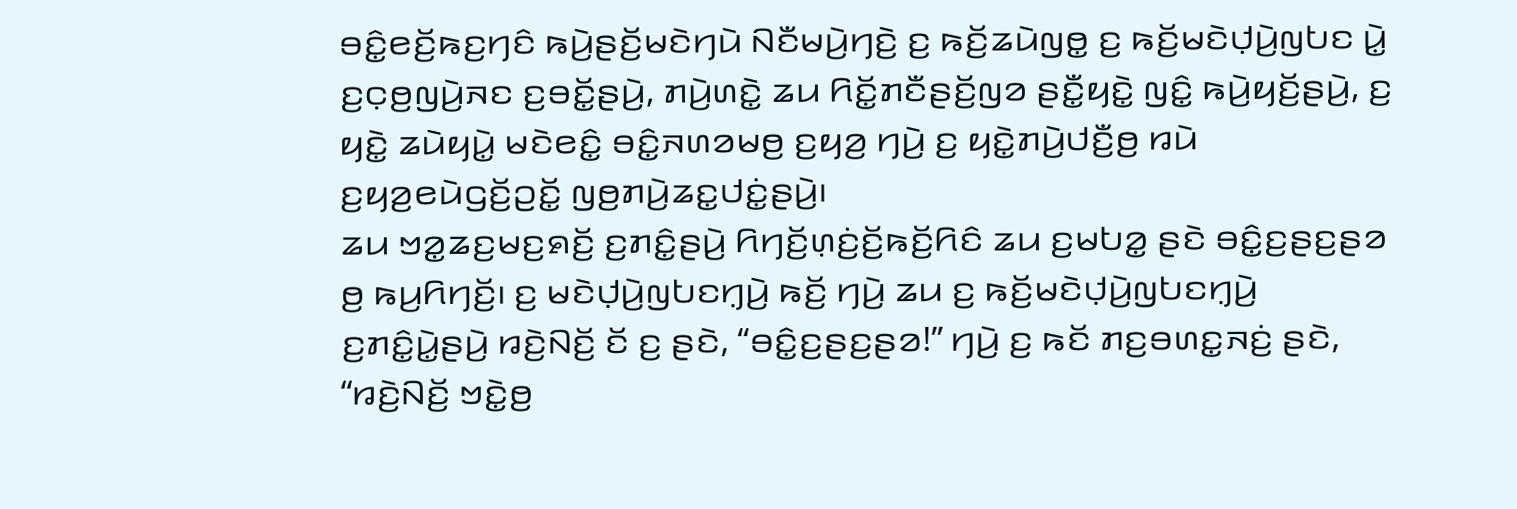ꤋꤢꤨ꤭ꤕꤢꤩ꤬ꤒꤢ꤬ꤚꤢꤨ ꤒꤣꤧ꤬ꤔꤢꤩ꤬ꤗꤢꤧꤚꤣꤧ ꤡꤢꤪꤗꤣꤧ꤬ꤚꤢꤧ꤬ ꤢ꤬ ꤒꤢꤩ꤬ꤘꤣꤧꤜꤥ꤭ ꤢ꤬ ꤒꤢꤩ꤬ꤗꤢꤧꤓ꤫ꤣꤧ꤬ꤜꤝꤢ ꤣꤧ꤭ ꤢ꤬ꤍ꤫ꤥ꤬ꤜꤣꤧ꤬ꤏꤢ ꤢ꤬ꤋꤢꤩ꤭ꤔꤣꤧ꤬, ꤊꤣꤧ꤬ꤛꤢꤧ꤭ ꤘꤣ ꤖꤢꤩ꤭ꤊꤢꤪꤔꤢꤩ꤬ꤜꤤ ꤔꤢꤪ꤭ꤟꤢꤧ꤭ ꤜꤢꤨ꤭ ꤒꤣꤧ꤬ꤟꤢꤩ꤬ꤔꤣꤧ꤬, ꤢ꤬ ꤟꤢꤧ꤭ ꤘꤣꤧꤟꤣꤧ꤭ ꤗꤢꤧꤕꤢꤨ꤭ ꤋꤢꤨ꤭ꤏꤛꤤꤗꤥ꤬ ꤢ꤬ꤟꤤ꤬ ꤚꤣꤧ꤬ ꤢ꤬ ꤟꤢꤧ꤭ꤊꤣꤧ꤬ꤓꤢꤪ꤬ꤥ꤬ ꤙꤣꤧ ꤢ꤬ꤟꤤ꤬ꤕꤣꤧꤞꤢꤩ꤬ꤑꤢꤩ꤭ ꤜꤥ꤬ꤊꤣꤧ꤬ꤘꤢ꤭ꤓꤢꤦ꤭ꤔꤣꤧ꤬꤯
ꤘꤣ ꤠꤤ꤭ꤘꤢ꤬ꤗꤢ꤬ꤎꤢꤩ꤬ ꤢ꤬ꤊꤢꤨ꤭ꤔꤣꤧ꤬ ꤖꤚꤢꤩ꤬ꤛ꤫ꤢꤦ꤬ꤢꤩ꤬ꤒꤢꤩ꤬ꤖꤢꤨ ꤘꤣ ꤢ꤬ꤗꤝꤤ꤭ ꤔꤢꤧ ꤋꤢꤨ꤭ꤢ꤬ꤔꤢ꤬ꤔꤤ ꤥ꤬ ꤒꤣ꤬ꤖꤚꤢꤩ꤬꤯ ꤢ꤬ ꤗꤢꤧꤓ꤫ꤣꤧ꤬ꤜꤝꤢꤚ꤫ꤣꤧ꤬ ꤒꤢꤩ꤬ ꤚꤣꤧ꤬ ꤘꤣ ꤢ꤬ ꤒꤢꤩ꤬ꤗꤢꤧꤓ꤫ꤣꤧ꤬ꤜꤝꤢꤚ꤫ꤣꤧ꤬ ꤢ꤬ꤊꤢꤨ꤭ꤣꤧ꤭ꤔꤣꤧ꤬ ꤙꤢꤧ꤬ꤡꤢꤩ꤬ ꤢꤩ ꤢ꤬ ꤔꤢꤧ, “ꤋꤢꤨ꤭ꤢ꤬ꤔꤢ꤬ꤔꤤ!” ꤚꤣꤧ꤬ ꤢ꤬ ꤒꤢꤩ ꤊꤢ꤬ꤋꤛꤢ꤭ꤏꤢꤦ꤬ ꤔꤢꤧ, “ꤙꤢꤧ꤬ꤡꤢꤩ꤬ ꤠꤢꤧ꤭ꤥ꤬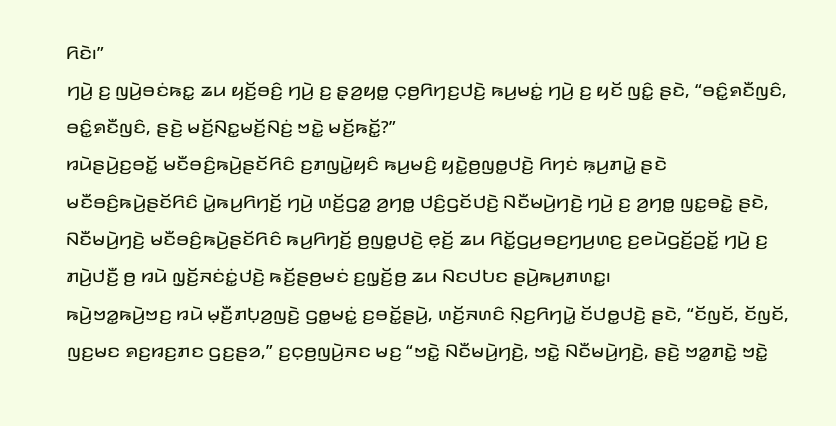ꤖꤢꤧ꤯”
ꤚꤣꤧ꤬ ꤢ꤬ ꤜꤣꤧ꤬ꤋꤢꤦꤒꤢ꤭ ꤘꤣ ꤟꤢꤩ꤬ꤋꤢꤨ꤬ ꤚꤣꤧ꤬ ꤢ꤬ ꤔ꤫ꤤ꤬ꤟꤥ꤭ ꤍ꤫ꤥ꤬ꤖꤚꤢ꤬ꤓꤢꤧ꤬ ꤒꤣ꤬ꤗꤢꤦ꤭ ꤚꤣꤧ꤬ ꤢ꤬ ꤟꤢꤩ ꤜꤢꤨ꤭ ꤔꤢꤧ, “ꤋꤢꤨ꤭ꤎꤢꤪꤜꤢꤨ, ꤋꤢꤨ꤭ꤎꤢꤪꤜꤢꤨ, ꤔꤢꤧ꤬ ꤗꤢꤩ꤬ꤡꤢ꤭ꤗꤢꤩ꤬ꤡꤢꤦ꤬ ꤠꤢꤧ꤭ ꤗꤢꤩ꤬ꤒꤢꤩ꤭?”
ꤙꤣꤧꤔꤣꤧ꤬ꤢ꤬ꤋꤢꤩ꤭ ꤗꤢꤪꤋꤢꤨ꤬ꤒꤣꤧ꤬ꤔꤢꤩꤖꤢꤨ ꤢ꤬ꤊꤜꤣꤧ꤭ꤟꤢꤨ ꤒꤣ꤬ꤗꤢꤨ꤬ ꤟꤢꤧ꤭ꤥ꤬ꤜꤥ꤭ꤓꤢꤧ꤬ ꤖꤚꤢꤦ ꤒ꤫ꤣ꤬ꤊꤣꤧ꤭ ꤔꤢꤧ ꤗꤢꤪꤋꤢꤨ꤬ꤒꤣꤧ꤬ꤔꤢꤩꤖꤢꤨ ꤣꤧ꤭ꤒꤣ꤬ꤖꤚꤢꤩ꤬ ꤚꤣꤧ꤬ ꤛꤢꤩ꤬ꤞꤤ꤭ ꤤ꤬ꤚꤥ꤭ ꤓꤢꤨ꤬ꤞꤢꤩꤓꤢꤧ꤬ ꤡꤢꤪꤗꤣꤧ꤬ꤚꤢꤧ꤬ ꤚꤣꤧ꤬ ꤢ꤬ ꤤ꤬ꤚꤥ꤭ ꤜꤢ꤭ꤋꤢꤧ꤭ ꤔꤢꤧ,
ꤡꤢꤪꤗꤣꤧ꤬ꤚꤢꤧ꤬ ꤗꤢꤪꤋꤢꤨ꤬ꤒꤣꤧ꤬ꤔꤢꤩꤖꤢꤨ ꤒꤣ꤬ꤖꤚꤢꤩ꤬ ꤥ꤬ꤜꤥ꤭ꤓꤢꤧ꤬ ꤕ꤫ꤢꤩ꤬ ꤘꤣ ꤖꤢꤩ꤭ꤞꤣ꤬ꤋꤢ꤬ꤚꤣ꤬ꤛꤢ꤬ ꤢ꤬ꤕꤣꤧꤞꤢꤩ꤬ꤑꤢꤩ꤭ ꤚꤣꤧ꤬ ꤢ꤬ ꤊꤣꤧ꤬ꤓꤢꤪ꤬ ꤥ꤬ ꤙꤣꤧ ꤜ꤫ꤢꤩ꤬ꤏꤢꤦꤢꤦ꤭ꤓꤢꤧ꤬ ꤒꤢꤩ꤬ꤔꤥ꤬ꤗꤢꤦ ꤢ꤬ꤜ꤫ꤢꤩ꤬ꤥ꤬ ꤘꤣ ꤡꤢꤓꤝꤢ ꤔꤣꤧ꤬ꤒꤣ꤬ꤊꤛꤢ꤭꤯
ꤒꤣꤧ꤬ꤠꤤ꤭ꤒꤣꤧ꤬ꤠꤢ꤬ ꤙꤣꤧ ꤗ꤫ꤢꤪ꤬ꤊꤝ꤫ꤤ꤬ꤜꤢꤧ꤬ ꤞꤥ꤭ꤗꤢꤦ꤭ ꤢ꤬ꤋꤢꤩ꤭ꤔꤣꤧ꤬, ꤛꤢꤩ꤬ꤏꤛꤢꤨ ꤡ꤫ꤢ꤬ꤖꤚꤣꤧ꤭ ꤢꤩꤓꤥ꤭ꤓꤢꤧ꤬ ꤔꤢꤧ, “ꤢꤩꤜꤢꤩ, ꤢꤩꤜꤢꤩ, ꤜꤢ꤬ꤗꤢ ꤎꤢ꤬ꤙꤢ꤬ꤊꤢ ꤞꤢ꤬ꤔꤤ,” ꤢ꤬ꤍ꤫ꤥ꤬ꤜꤣꤧ꤬ꤏꤢ ꤗꤢ꤬ “ꤠꤢꤧ꤭ ꤡꤢꤪꤗꤣꤧ꤬ꤚꤢꤧ꤬, ꤠꤢꤧ꤭ ꤡꤢꤪꤗꤣꤧ꤬ꤚꤢꤧ꤬, ꤔꤢꤧ꤬ ꤠꤤ꤭ꤊꤢꤧ꤭ ꤠꤢꤧ꤭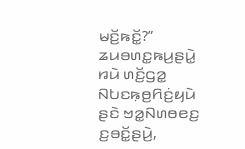ꤗꤢꤩ꤬ꤒꤢꤩ꤭?”
ꤘꤣꤋꤛꤢ꤭ꤒꤣ꤬ꤔꤣꤧ꤭ ꤙꤣꤧ ꤛꤢꤩ꤬ꤞꤤ꤭ ꤡꤝꤢꤒ꤫ꤥ꤬ꤖꤢꤦ꤬ꤟꤣꤧ ꤔꤢꤧ ꤠꤤ꤭ꤡꤛꤥꤕꤢ꤬ ꤢ꤬ꤋꤢꤩ꤭ꤔꤣꤧ꤬,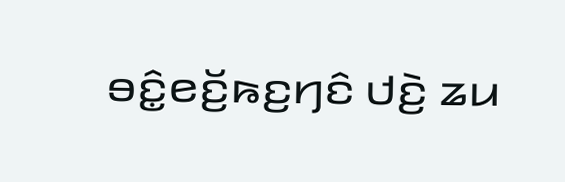ꤋꤢꤨ꤭ꤕꤢꤩ꤬ꤒꤢ꤬ꤚꤢꤨ ꤓꤢꤧ꤬ ꤘꤣ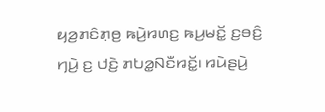ꤟꤤ꤬ꤊꤢꤨꤊ꤫ꤥ꤬ ꤒꤣꤧ꤬ꤙꤛꤢ꤬ ꤒꤣ꤬ꤗꤢꤩ꤭ ꤢ꤬ꤋꤢꤨ꤬ ꤚꤣꤧ꤬ ꤢ꤬ ꤓꤢꤧ꤬ ꤊꤝꤤ꤭ꤡꤢꤪꤙꤢꤩ꤭꤯ ꤙꤣꤧꤔꤣꤧ꤬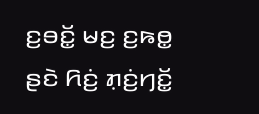ꤢ꤬ꤋꤢꤩ꤭ ꤗꤢ꤬ ꤢ꤬ꤒꤥ꤭ ꤔꤢꤧ ꤖꤢꤦ꤬ ꤊ꤫ꤢꤦ꤬ꤚꤢꤩ꤭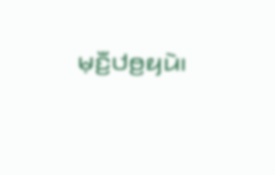ꤗ꤫ꤢꤪ꤬ꤓꤥ꤬ꤟꤣꤧ꤯